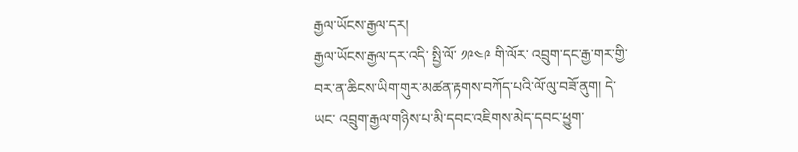རྒྱལ་ཡོངས་རྒྱལ་དར།
རྒྱལ་ཡོངས་རྒྱལ་དར་འདི་ སྤྱི་ལོ་ ༡༩༤༩ གི་ལོར་ འབྲུག་དང་རྒྱ་གར་གྱི་བར་ན་ཆིངས་ཡིག་གུར་མཚན་རྟགས་བཀོད་པའི་ལོ་ལུ་བཟོ་ནུག། དེ་ཡང་ འབྲུག་རྒྱལ་གཉིས་པ་མི་དབང་འཇིགས་མེད་དབང་ཕྱུག་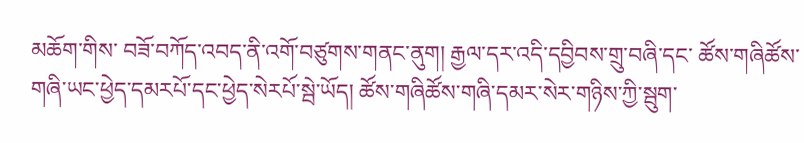མཆོག་གིས་ བཟོ་བཀོད་འབད་ནི་འགོ་བཙུགས་གནང་ནུག། རྒྱལ་དར་འདི་དབྱིབས་གྲུ་བཞི་དང་ ཚོས་གཞིཚོས་གཞི་ཡང་ཕྱེད་དམརཔོ་དང་ཕྱེད་སེརཔོ་སྦེ་ཡོད། ཚོས་གཞིཚོས་གཞི་དམར་སེར་གཉིས་ཀྱི་སྦུག་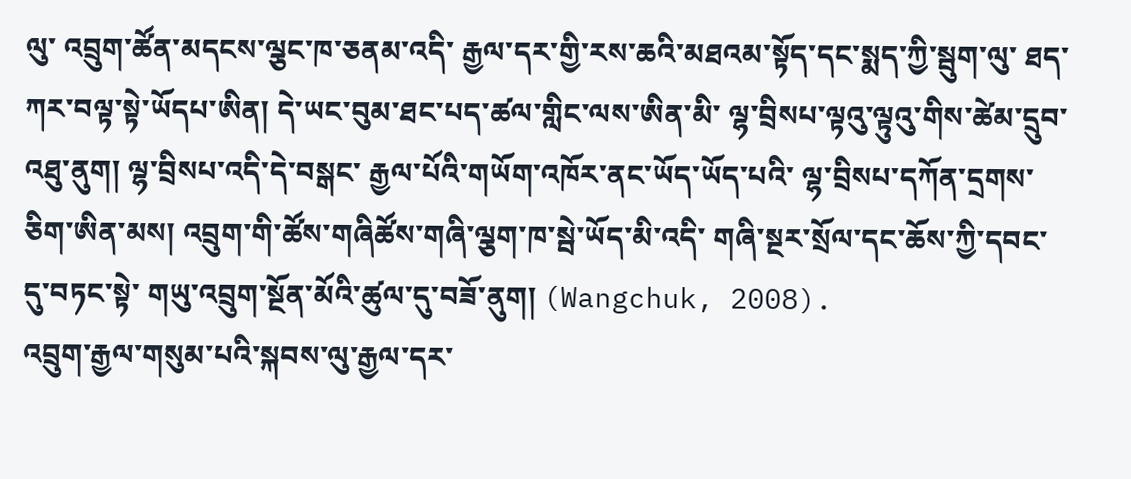ལུ་ འབྲུག་ཚོན་མདངས་ལྕང་ཁ་ཅནམ་འདི་ རྒྱལ་དར་གྱི་རས་ཆའི་མཐའམ་སྟོད་དང་སྨད་ཀྱི་སྦུག་ལུ་ ཐད་ཀར་བལྟ་སྟེ་ཡོདཔ་ཨིན། དེ་ཡང་བུམ་ཐང་པད་ཚལ་གླིང་ལས་ཨིན་མི་ ལྷ་བྲིསཔ་ལྟའུ་ལྟུའུ་གིས་ཚེམ་དྲུབ་འཐུ་ནུག། ལྷ་བྲིསཔ་འདི་དེ་བསྒང་ རྒྱལ་པོའི་གཡོག་འཁོར་ནང་ཡོད་ཡོད་པའི་ ལྷ་བྲིསཔ་དཀོན་དྲགས་ཅིག་ཨིན་མས། འབྲུག་གི་ཚོས་གཞིཚོས་གཞི་ལྕག་ཁ་སྦེ་ཡོད་མི་འདི་ གཞི་སྔར་སྲོལ་དང་ཆོས་ཀྱི་དབང་དུ་བཏང་སྟེ་ གཡུ་འབྲུག་སྔོན་མོའི་ཚུལ་དུ་བཟོ་ནུག། (Wangchuk, 2008).
འབྲུག་རྒྱལ་གསུམ་པའི་སྐབས་ལུ་རྒྱལ་དར་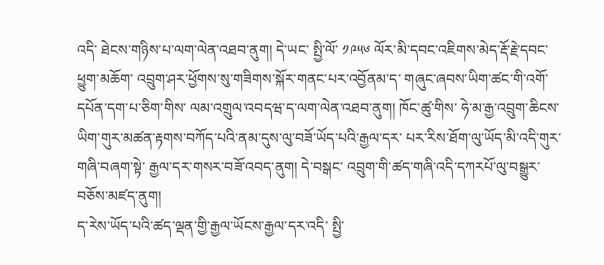འདི་ ཐེངས་གཉིས་པ་ལག་ལེན་འཐབ་ནུག། དེ་ཡང་ སྤྱི་ལོ་ ༡༩༥༦ ལོར་མི་དབང་འཇིགས་མེད་རྡོ་རྗེ་དབང་ཕྱུག་མཆོག་ འབྲུག་ཤར་ཕྱོགས་སུ་གཟིགས་སྐོར་གནང་པར་འབྱོནམ་ད་ གཞུང་ཞབས་ཡིག་ཚང་གི་འགོ་དཔོན་དག་པ་ཅིག་གིས་ ལམ་འགྲུལ་འབདཝ་ད་ལག་ལེན་འཐབ་ནུག། ཁོང་ཚུ་གིས་ ཧེ་མ་རྒྱ་འབྲུག་ཆིངས་ཡིག་གུར་མཚན་རྟགས་བཀོད་པའི་ནམ་དུས་ལུ་བཟོ་ཡོད་པའི་རྒྱལ་དར་ པར་རིས་ཐོག་ལུ་ཡོད་མི་འདི་གུར་གཞི་བཞག་སྟེ་ རྒྱལ་དར་གསར་བཟོ་འབད་ནུག། དེ་བསྒང་ འབྲུག་གི་ཚད་གཞི་འདི་དཀརཔོ་ལུ་བསྒྱུར་བཅོས་མཛད་ནུག།
ད་རེས་ཡོད་པའི་ཚད་ལྡན་གྱི་རྒྱལ་ཡོངས་རྒྱལ་དར་འདི་ སྤྱི་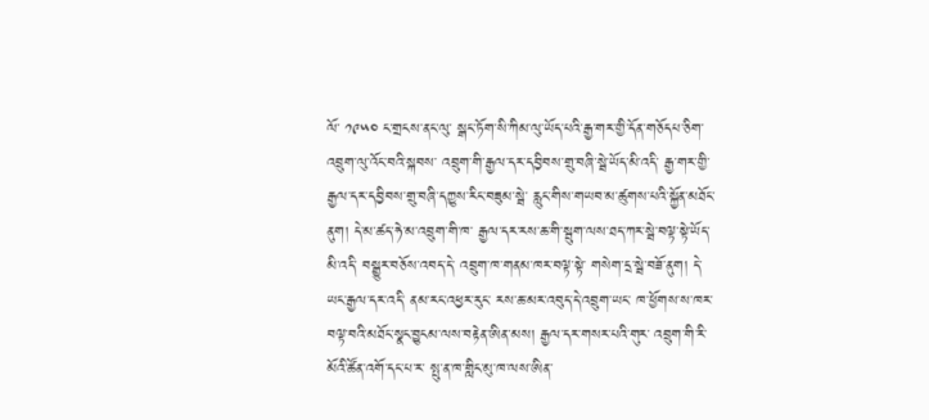ལོ་ ༡༩༥༠ ང་གྲངས་ནང་ལུ་ སྒང་ཏོག་སི་ཀིམ་ལུ་ཡོད་པའི་རྒྱ་གར་གྱི་དོན་གཅོདཔ་ཅིག་འབྲུག་ལུ་འོང་བའི་སྐབས་ འབྲུག་གི་རྒྱལ་དར་དབྱིབས་གྲུ་བཞི་སྦེ་ཡོད་མི་འདི་ རྒྱ་གར་གྱི་རྒྱལ་དར་དབྱིབས་གྲུ་བཞི་དཀྱུས་རིང་བཟུམ་སྦེ་ རླུང་གིས་གཡབ་མ་ཚུགས་པའི་སྐྱོན་མཐོང་ནུག། དེ་མ་ཚད་ཧེ་མ་འབྲུག་གི་ཁ་ རྒྱལ་དར་རས་ཆ་གི་སྦུག་ལས་ཐད་ཀར་སྦེ་བལྟ་སྟེ་ཡོད་མི་འདི་ བསྒྱུར་བཅོས་འབད་དེ་ འབྲུག་ཁ་གནམ་ཁར་བལྟ་སྟེ་ གསེག་དྲ་སྦེ་བཟོ་ནུག། དེ་ཡང་རྒྱལ་དར་འདི་ ནམ་རང་འཕྱར་རུང་ རས་ཆ་མར་འབུད་དེ་འབྲུག་ཡང་ ཁ་ཕྱོགས་ས་ཁར་བལྟ་བའི་མཐོང་སྣང་བྱུངམ་ལས་བརྟེན་ཨིན་མས། རྒྱལ་དར་གསར་པའི་གུར་ འབྲུག་གི་རི་མོའི་ཚོན་འགོ་དང་པ་ར་ སྤུ་ན་ཁ་གླིང་མུ་ཁ་ལས་ཨིན་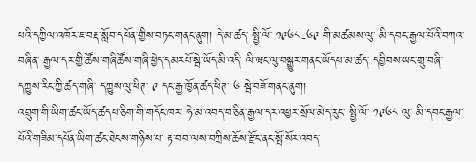པའི་དཀྱིལ་འཁོར་ཇ་བརྡ་སློབ་དཔོན་གྱིས་བཏང་གནང་ནུག། དེ་མ་ཚད་ སྤྱི་ལོ་ ༡༩༦༨-༦༩ གི་མཚམས་ལུ་ མི་དབང་རྒྱལ་པོའི་བཀའ་བཞིན་ རྒྱལ་དར་གྱི་ཚོས་གཞིཚོས་གཞི་ཕྱེད་དམརཔོ་སྦེ་ཡོད་མི་འདི་ ལི་ཝང་ལུ་བསྒྱུར་གནང་ཡོདཔ་མ་ཚད་ དབྱིབས་ཡང་གྲུ་བཞི་དཀྱུས་རིང་ཀྱི་ཚད་གཞི་ དཀྱུས་ལུ་ཕིཊ་ ༩ དང་རྒྱ་ཁྱོན་ཚད་ཕིཊ་ ༦ སྦེ་བཟོ་གནང་ནུག།
འབྲུག་གི་ཡིག་ཚང་ཡོད་ཚདཔ་ཅིག་གི་གདོང་ཁར་ ཧེ་མ་འབད་བ་ཅིན་རྒྱལ་དར་འཕྱར་སྲོལ་མེད་རུང་ སྤྱི་ལོ་ ༡༩༦༨ ལུ་ མི་དབང་རྒྱལ་པོའི་གཟིམ་དཔོན་ཡིག་ཚང་ཐེངས་གཉིས་པ་ རྟ་བབ་ལས་བཀྲིས་ཆོས་རྫོང་ནང་སྤོ་སོར་འབད་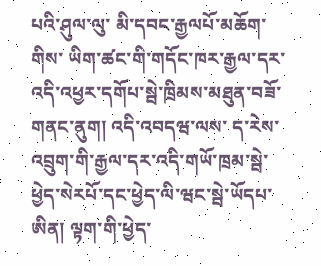པའི་ཤུལ་ལུ་ མི་དབང་རྒྱལཔོ་མཆོག་གིས་ ཡིག་ཚང་གི་གདོང་ཁར་རྒྱལ་དར་འདི་འཕྱར་དགོཔ་སྦེ་ཁྲིམས་མཐུན་བཟོ་གནང་ནུག། འདི་འབདཝ་ལས་ ད་རེས་འབྲུག་གི་རྒྱལ་དར་འདི་གཡོ་ཁྲམ་སྦེ་ ཕྱེད་སེརཔོ་དང་ཕྱེད་ལི་ཝང་སྦེ་ཡོདཔ་ཨིན། ལྟག་གི་ཕྱེད་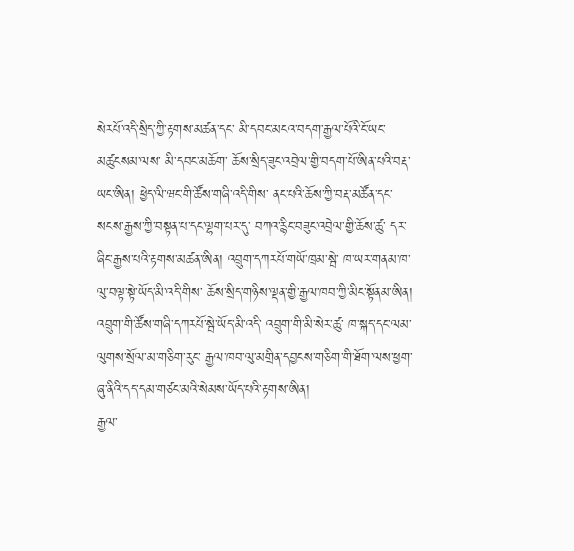སེརཔོ་འདི་སྲིད་ཀྱི་རྟགས་མཚན་དང་ མི་དབང་མངའ་བདག་རྒྱལ་པོའི་ངོ་ཡང་མཚུངསམ་ལས་ མི་དབང་མཆོག་ ཆོས་སྲིད་ཟུང་འབྲེལ་གྱི་བདག་པོ་ཨིན་པའི་བརྡ་ཡང་ཨིན། ཕྱེད་ལི་ཝང་གི་ཚོས་གཞི་འདི་གིས་ ནང་པའི་ཆོས་ཀྱི་བརྡ་མཚོན་དང་ སངས་རྒྱས་ཀྱི་བསྟན་པ་དང་ལྷག་པར་དུ་ བཀའ་རྙིང་བཟུང་འབྲེལ་གྱི་ཆོས་ཚུ་ དར་ཞིང་རྒྱས་པའི་རྟགས་མཚན་ཨིན། འབྲུག་དཀརཔོ་གཡོ་ཁྲམ་སྦེ་ ཁ་ཡར་གནམ་ཁ་ལུ་བལྟ་སྟེ་ཡོད་མི་འདི་གིས་ ཆོས་སྲིད་གཉིས་ལྡན་གྱི་རྒྱལ་ཁབ་ཀྱི་མིང་སྟོནམ་ཨིན། འབྲུག་གི་ཚོས་གཞི་དཀརཔོ་སྦེ་ཡོད་མི་འདི་ འབྲུག་གི་མི་སེར་ཚུ་ ཁ་སྐད་དང་ལམ་ལུགས་སྲོལ་མ་གཅིག་རུང་ རྒྱལ་ཁབ་ལུ་མགྲིན་དབྱངས་གཅིག་གི་ཐོག་ལས་ཕྱག་ཞུ་ནིའི་དད་དམ་གཙང་མའི་སེམས་ཡོད་པའི་རྟགས་ཨིན།
རྒྱལ་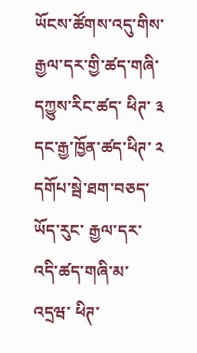ཡོངས་ཚོགས་འདུ་གིས་ རྒྱལ་དར་གྱི་ཚད་གཞི་ དཀྱུས་རིང་ཚད་ ཕིཊ་ ༣ དང་རྒྱ་ཁྱོན་ཚད་ཕིཊ་ ༢ དགོཔ་སྦེ་ཐག་བཅད་ཡོད་རུང་ རྒྱལ་དར་འདི་ཚད་གཞི་མ་འདྲཝ་ ཕིཊ་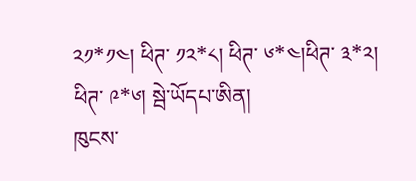༢༡*༡༤། ཕིཊ་ ༡༢*༨། ཕིཊ་ ༦*༤།ཕིཊ་ ༣*༢། ཕིཊ་ ༩*༦། སྦེ་ཡོདཔ་ཨིན།
ཁུངས་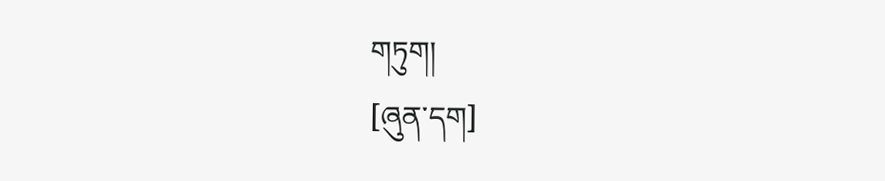གཏུག།
[ཞུན་དག]